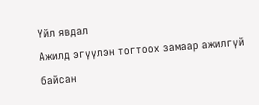Үйл явдал
Ажилд эгүүлэн тогтоох замаар ажилгүй байсан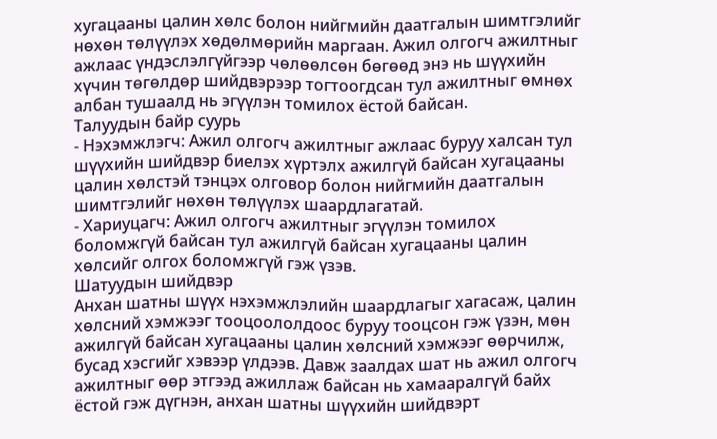хугацааны цалин хөлс болон нийгмийн даатгалын шимтгэлийг нөхөн төлүүлэх хөдөлмөрийн маргаан. Ажил олгогч ажилтныг ажлаас үндэслэлгүйгээр чөлөөлсөн бөгөөд энэ нь шүүхийн хүчин төгөлдөр шийдвэрээр тогтоогдсан тул ажилтныг өмнөх албан тушаалд нь эгүүлэн томилох ёстой байсан.
Талуудын байр суурь
- Нэхэмжлэгч: Ажил олгогч ажилтныг ажлаас буруу халсан тул шүүхийн шийдвэр биелэх хүртэлх ажилгүй байсан хугацааны цалин хөлстэй тэнцэх олговор болон нийгмийн даатгалын шимтгэлийг нөхөн төлүүлэх шаардлагатай.
- Хариуцагч: Ажил олгогч ажилтныг эгүүлэн томилох боломжгүй байсан тул ажилгүй байсан хугацааны цалин хөлсийг олгох боломжгүй гэж үзэв.
Шатуудын шийдвэр
Анхан шатны шүүх нэхэмжлэлийн шаардлагыг хагасаж, цалин хөлсний хэмжээг тооцоололдоос буруу тооцсон гэж үзэн, мөн ажилгүй байсан хугацааны цалин хөлсний хэмжээг өөрчилж, бусад хэсгийг хэвээр үлдээв. Давж заалдах шат нь ажил олгогч ажилтныг өөр этгээд ажиллаж байсан нь хамааралгүй байх ёстой гэж дүгнэн, анхан шатны шүүхийн шийдвэрт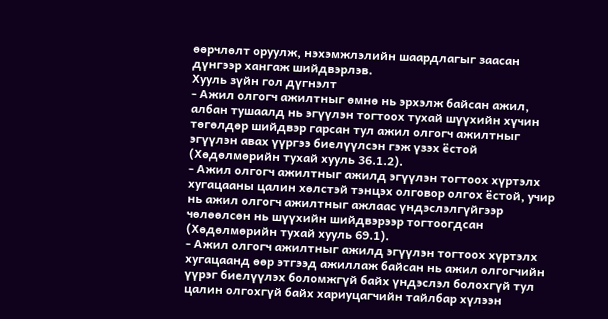өөрчлөлт оруулж, нэхэмжлэлийн шаардлагыг заасан дүнгээр хангаж шийдвэрлэв.
Хууль зүйн гол дүгнэлт
- Ажил олгогч ажилтныг өмнө нь эрхэлж байсан ажил, албан тушаалд нь эгүүлэн тогтоох тухай шүүхийн хүчин төгөлдөр шийдвэр гарсан тул ажил олгогч ажилтныг эгүүлэн авах үүргээ биелүүлсэн гэж үзэх ёстой (Хөдөлмөрийн тухай хууль 36.1.2).
- Ажил олгогч ажилтныг ажилд эгүүлэн тогтоох хүртэлх хугацааны цалин хөлстэй тэнцэх олговор олгох ёстой, учир нь ажил олгогч ажилтныг ажлаас үндэслэлгүйгээр чөлөөлсөн нь шүүхийн шийдвэрээр тогтоогдсан (Хөдөлмөрийн тухай хууль 69.1).
- Ажил олгогч ажилтныг ажилд эгүүлэн тогтоох хүртэлх хугацаанд өөр этгээд ажиллаж байсан нь ажил олгогчийн үүрэг биелүүлэх боломжгүй байх үндэслэл болохгүй тул цалин олгохгүй байх хариуцагчийн тайлбар хүлээн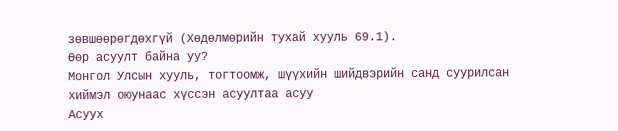зөвшөөрөгдөхгүй (Хөдөлмөрийн тухай хууль 69.1).
Өөр асуулт байна уу?
Монгол Улсын хууль, тогтоомж, шүүхийн шийдвэрийн санд суурилсан хиймэл оюунаас хүссэн асуултаа асуу
Асуух